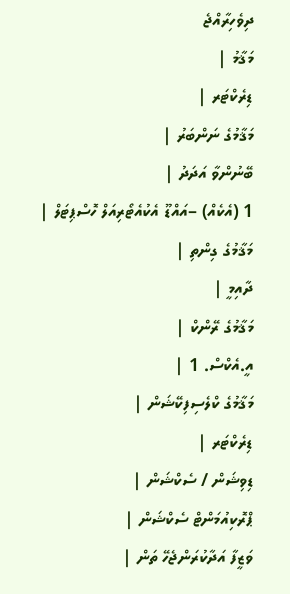ދިވެހިރާއްޖެ
މަޤާމު |
ޑިރެކްޓަރ |
މަޤާމުގެ ނަންބަރު |
ބޭނުންވާ އަދަދު |
1 (އެކެއް) –އައްޑޫ އެކުއެޓޯރިއަލް ހޮސްޕިޓަލް |
މަޤާމުގެ ގިންތި |
ދާއިމީ |
މަޤާމުގެ ރޭންކް |
އީ.އެކްސް. 1 |
މަޤާމުގެ ކްލެސިފިކޭޝަން |
ޑިރެކްޓަރ |
ޑިވިޝަން / ސެކްޝަން |
ޕްރޮކިއުމަންޓް ސެކްޝަން |
ވަޒީފާ އަދާކުރަންޖެހޭ ތަން |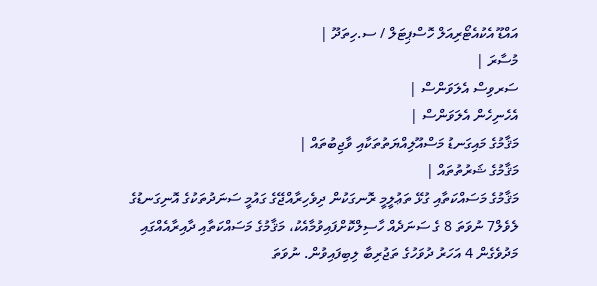އައްޑޫ އެކުއެޓޯރިއަލް ހޮސްޕިޓަލް / ސ.ހިތަދޫ |
މުސާރަ |
ސަރވިސް އެލަވަންސް |
އެހެނިހެން އެލަވަންސް |
މަޤާމުގެ މައިގަނޑު މަސްއޫލިއްޔަތުތަކާއި ވާޖިބުތައް |
މަޤާމުގެ ޝަރުތުތައް |
މަޤާމުގެ މަސައްކަތާއި ގުޅޭ ތަޢުލީމީ ރޮނގަކުން ދިވެހިރާއްޖޭގެ ގައުމީ ސަނަދުތަކުގެ އޮނިގަނޑުގެ ލެވެލް7 ނުވަތަ 8 ގެ ސަނަދެއް ހާސިލްކޮށްފައިވުމާއެކު، މަޤާމުގެ މަސައްކަތާއި ދާއިރާއެއްގައި މަދުވެގެން 4 އަހަރު ދުވަހުގެ ތަޖުރިބާ ލިބިފައިވުން. ނުވަތަ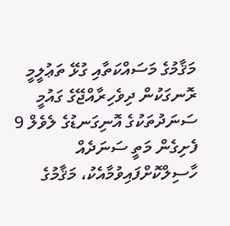މަޤާމުގެ މަސައްކަތާއި ގުޅޭ ތަޢުލީމީ ރޮނގަކުން ދިވެހިރާއްޖޭގެ ގައުމީ ސަނަދުތަކުގެ އޮނިގަނޑުގެ ލެވެލް 9 ފެށިގެން މަތީ ސަނަދެއް ހާސިލްކޮށްފައިވުމާއެކު، މަޤާމުގެ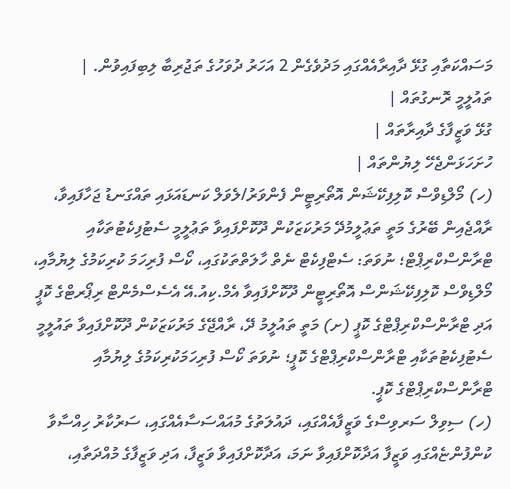މަސައްކަތާއި ގުޅޭ ދާއިރާއެއްގައި މަދުވެގެން 2 އަހަރު ދުވަހުގެ ތަޖުރިބާ ލިބިފައިވުން. |
ތައުލީމީ ރޮނގުތައް |
ގުޅޭ ވަޒީފާގެ ދާއިރާތައް |
ހުށަހަޅަންޖެހޭ ލިޔުންތައް |
(ހ) މޯލްޑިވްސް ކޮލިފިކޭޝަން އޮތޯރިޓީން ފެންވަރު/ލެވަލް ކަނޑައަޅައި ތައްގަނޑު ޖަހާފައިވާ، ރާއްޖެއިން ބޭރުގެ މަތީ ތަޢުލީމުދޭ މަރުކަޒަކުން ދޫކޮށްފައިވާ ތަޢުލީމީ ސެޓުފިކެޓުތަކާއި ޓްރާންސްކްރިޕްޓް؛ ނުވަތަ: ސެޓްފިކެޓް ނެތް ހާލަތްތަކުގައި، ކޯސް ފުރިހަމަ ކުރިކަމުގެ ލިޔުމާއި، މޯލްޑިވްސް ކޮލިފިކޭޝަންސް އޮތޯރިޓީން ދޫކޮށްފައިވާ އެމް.ކިއު.އޭ އެސެސްމެންޓް ރިޕޯރޓްގެ ކޮޕީ އަދި ޓްރާންސްކްރިޕްޓްގެ ކޮޕީ (ށ) މަތީ ތައުލީމު ދޭ، ރާއްޖޭގެ މަރުކަޒަކުން ދޫކޮށްފައިވާ ތައުލީމީ ސެޓުފިކެޓުތަކާއި ޓްރާންސްކްރިޕްޓްގެ ކޮޕީ؛ ނުވަތަ ކޯސް ފުރިހަމަކުރިކަމުގެ ލިޔުމާއި ޓްރާންސްކްރިޕްޓްގެ ކޮޕީ.
(ހ) ސިވިލް ސަރވިސްގެ ވަޒީފާއެއްގައި، ދައުލަތުގެ މުއައްސަސާއެއްގައި، ސަރުކާރު ހިއްސާވާ ކުންފުންޏެއްގައި ވަޒީފާ އަދާކޮށްފައިވާ ނަމަ، އަދާކޮށްފައިވާ ވަޒީފާ، އަދި ވަޒީފާގެ މުއްދަތާއި،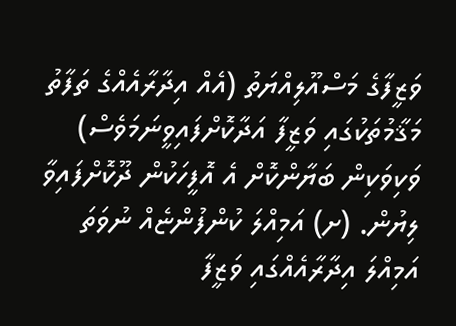ވަޒީފާގެ މަސްއޫލިއްޔަތު (އެއް އިދާރާއެއްގެ ތަފާތު މަޤާމުތަކުގައި ވަޒީފާ އަދާކޮށްފައިވީނަމަވެސް) ވަކިވަކިން ބަޔާންކޮށް އެ އޮފީހަކުން ދޫކޮށްފައިވާ ލިޔުން. (ށ) އަމިއްލަ ކުންފުންޏެއް ނުވަތަ އަމިއްލަ އިދާރާއެއްގައި ވަޒީފާ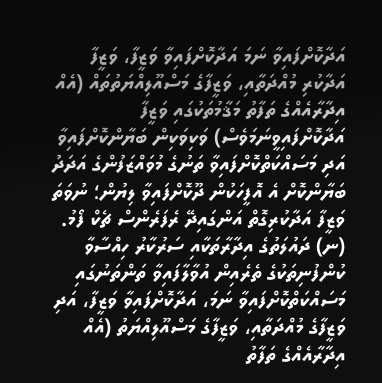އަދާކޮށްފައިވާ ނަމަ އަދާކޮށްފައިވާ ވަޒީފާ، ވަޒީފާ އަދާކުރި މުއްދަތާއި، ވަޒީފާގެ މަސްއޫލިއްޔަތުތައް (އެއް އިދާރާއެއްގެ ތަފާތު މަޤާމުތަކުގައި ވަޒީފާ އަދާކޮށްފައިވީނަމަވެސް) ވަކިވަކިން ބަޔާންކޮށްފައިވާ އަދި މަސައްކަތްކޮށްފައިވާ ތަނުގެ މުވައްޒަފުންގެ އަދަދު ބަޔާންކޮށް އެ އޮފީހަކުން ދޫކޮށްފައިވާ ލިޔުން؛ ނުވަތަ ވަޒީފާ އަދާކުރިގޮތް އަންގައިދޭ ރެފަރެންސް ޗެކް ފޯމު. (ނ) ދައުލަތުގެ އިދާރާތަކާއި ސަރުކާރު ހިއްސާވާ ކުންފުނިތަކުގެ ތެރެއިން އުވާލާފައިވާ ތަންތަނުގައި މަސައްކަތްކޮށްފައިވާ ނަމަ، އަދާކޮށްފައިވާ ވަޒީފާ، އަދި ވަޒީފާގެ މުއްދަތާއި، ވަޒީފާގެ މަސްއޫލިއްޔަތު (އެއް އިދާރާއެއްގެ ތަފާތު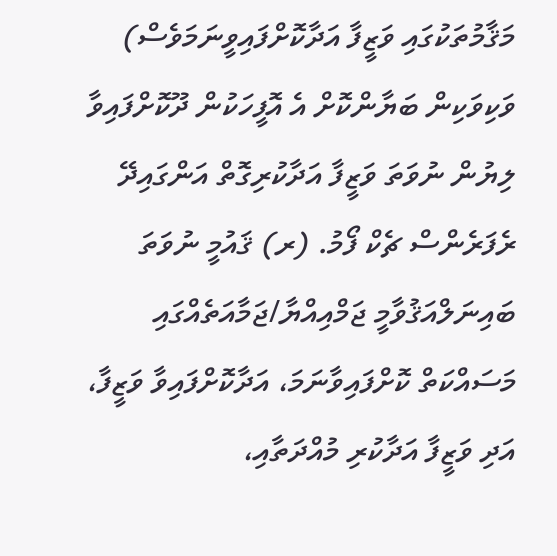މަޤާމުތަކުގައި ވަޒީފާ އަދާކޮށްފައިވީނަމަވެސް) ވަކިވަކިން ބަޔާންކޮށް އެ އޮފީހަކުން ދޫކޮށްފައިވާ ލިޔުން ނުވަތަ ވަޒީފާ އަދާކުރިގޮތް އަންގައިދޭ ރެފަރެންސް ޗެކް ފޯމު. (ރ) ޤައުމީ ނުވަތަ ބައިނަލްއަޤުވާމީ ޖަމްއިއްޔާ/ޖަމާއަތެއްގައި މަސައްކަތް ކޮށްފައިވާނަމަ، އަދާކޮށްފައިވާ ވަޒީފާ، އަދި ވަޒީފާ އަދާކުރި މުއްދަތާއި،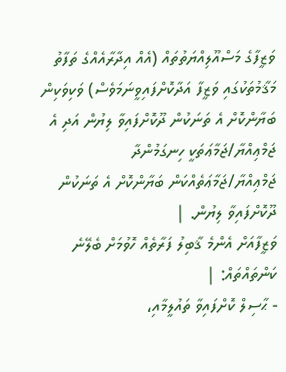ވަޒީފާގެ މަސްއޫލިއްޔަތުތައް (އެއް އިދާރާއެއްގެ ތަފާތު މަޤާމުތަކުގައި ވަޒީފާ އަދާކޮށްފައިވީނަމަވެސް) ވަކިވަކިން ބަޔާންކޮށް އެ ތަނަކުން ދޫކޮށްފައިވާ ލިޔުން އަދި އެ ޖަމްޢިއްޔާ/ޖަމާޢަތަކީ ހިނގަމުންދާ ޖަމްޢިއްޔާ/ޖަމާޢަތެއްކަން ބަޔާންކޮށް އެ ތަނަކުން ދޫކޮށްފައިވާ ލިޔުން. |
ވަޒީފާއަށް އެންމެ ޤާބިލު ފަރާތެއް ހޮވުމަށް ބެލޭނެ ކަންތައްތައް: |
- ޙާސިލް ކޮށްފައިވާ ތައުލީމާއި،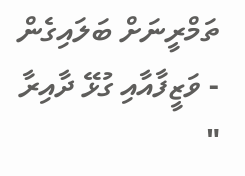ތަމްރީނަށް ބަލައިގެން - ވަޒީފާއާއި ގުޅޭ ދާއިރާ "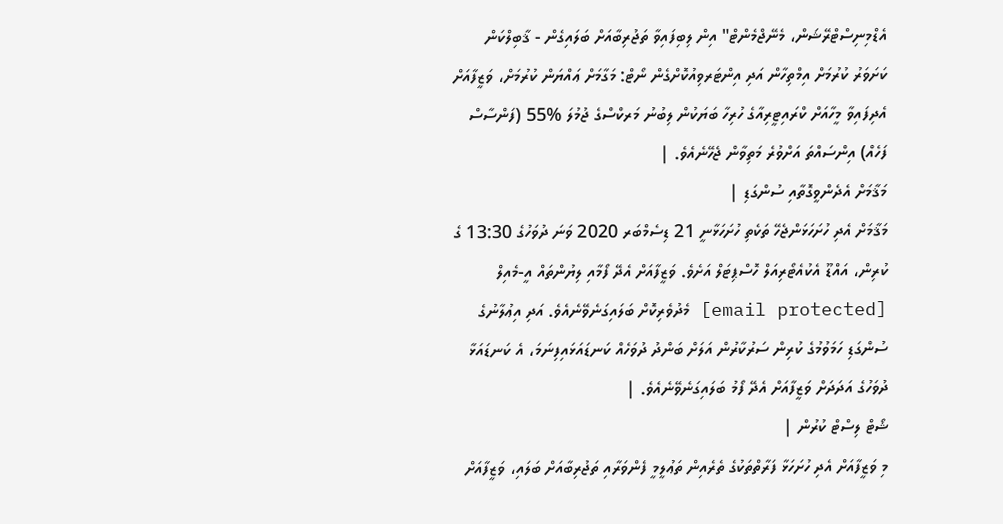އެޑްމިނިސްޓްރޭޝަން، މެނޭޖްމެންޓް" އިން ލިބިފައިވާ ތަޖުރިބާއަށް ބަލައިގެން - ޤާބިލްކަން ކަށަވަރު ކުރުމަށް އިމްތިހާން އަދި އިންޓަރވިއުކޮށްގެން ނޯޓް: މަގާމަށް ޢައްޔަން ކުރުމަށް، ވަޒީފާއަށް އެދިފައިވާ މީހާއަށް ކްރައިޓީރިއާގެ ހުރިހާ ބަޔަކުން ލިބުނު މަރކްސްގެ ޖުމުލަ %55 (ފަންސާސް ފަހެއް) އިންސައްތަ އަށްވުރެ މަތިވާން ޖެހޭނެއެވެ. |
މަޤާމަށް އެދެންވީގޮތާއި ސުންގަޑި |
މަޤާމަށް އެދި ހުށަހަޅަންޖެހޭ ތަކެތި ހުށަހަޅާނީ 21 ޑިސެމްބަރ 2020 ވަނަ ދުވަހުގެ 13:30 ގެ ކުރިން، އައްޑޫ އެކުއެޓޯރިއަލް ހޮސްޕިޓަލް އަށެވެ. ވަޒީފާއަށް އެދޭ ފޯމާއި ލިޔުންތައް އީ-މެއިލް [email protected] މެދުވެރިކޮށް ބަލައިގަނެވޭނެއެވެ. އަދި އިޢުލާނުގެ ސުންގަޑި ހަމަވުމުގެ ކުރިން ސަރުކާރުން އަލަށް ބަންދު ދުވަހެއް ކަނޑައަޅައިފިނަމަ، އެ ކަނޑައަޅާ ދުވަހުގެ އަދަދަށް ވަޒީފާއަށް އެދޭ ފޯމު ބަލައިގަނެވޭނެއެވެ. |
ޝޯޓް ލިސްޓް ކުރުން |
މި ވަޒީފާއަށް އެދި ހުށަހަޅާ ފަރާތްތަކުގެ ތެރެއިން ތަޢުލީމީ ފެންވަރާއި ތަޖުރިބާއަށް ބަލައި، ވަޒީފާއަށް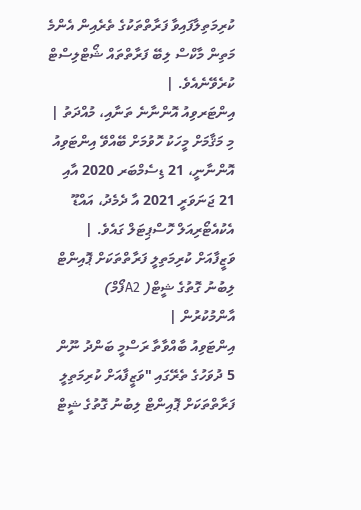ކުރިމަތިލާފައިވާ ފަރާތްތަކުގެ ތެރެއިން އެންމެ މަތިން މާކްސް ލިބޭ ފަރާތްތައް ޝޯޓްލިސްޓް ކުރެވޭނެއެވެ. |
އިންޓަރވިއު އޮންނާނެ ތަނާއި، މުއްދަތު |
މި މަޤާމަށް މީހަކު ހޮވުމަށް ބޭއްވޭ އިންޓަވިއު އޮންނާނީ، 21 ޑިސެމްބަރ 2020 އާއި 21 ޖަނަވަރީ 2021 އާ ދެމެދު، އައްޑޫ އެކުއެޓޯރިއަލް ހޮސްޕިޓަލް ގައެވެ. |
ވަޒީފާއަށް ކުރިމަތިލީ ފަރާތްތަކަށް ޕޮއިންޓް ލިބުނު ގޮތުގެ ޝީޓް( A2ފޯމް) އާންމުކުރުން |
އިންޓަވިއު ބާއްވާތާ ރަސްމީ ބަންދު ނޫން 5 ދުވަހުގެ ތެރޭގައި "ވަޒީފާއަށް ކުރިމަތިލީ ފަރާތްތަކަށް ޕޮއިންޓް ލިބުނު ގޮތުގެ ޝީޓް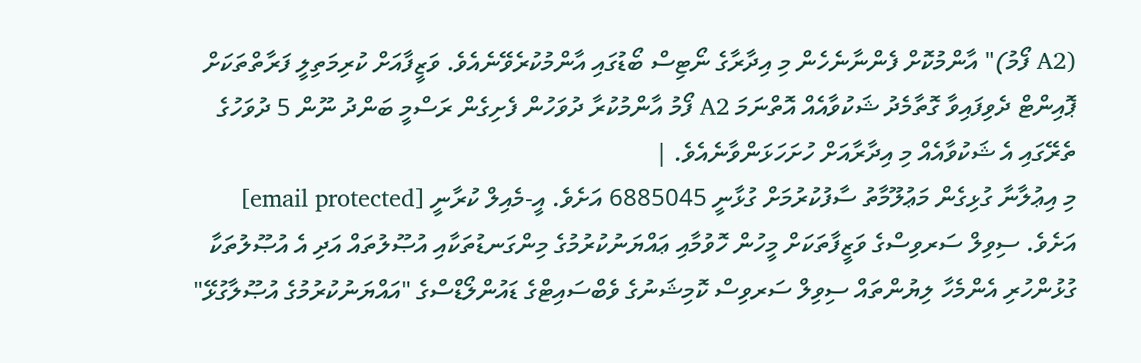(A2 ފޯމު)" އާންމުކޮށް ފެންނާނެހެން މި އިދާރާގެ ނޯޓިސް ބޯޑުގައި އާންމުކުރެވޭނެއެވެ. ވަޒީފާއަށް ކުރިމަތިލީ ފަރާތްތަކަށް ޕޮއިންޓް ދެވިފައިވާ ގޮތާމެދު ޝަކުވާއެއް އޮތްނަމަ A2 ފޯމު އާންމުކުރާ ދުވަހުން ފެށިގެން ރަސްމީ ބަންދު ނޫން 5 ދުވަހުގެ ތެރޭގައި އެ ޝަކުވާއެއް މި އިދާރާއަށް ހުށަހަޅަންވާނެއެވެ. |
މި އިޢުލާނާ ގުޅިގެން މަޢުލޫމާތު ސާފުކުރުމަށް ގުޅާނީ 6885045 އަށެވެ. އީ-މެއިލް ކުރާނީ [email protected] އަށެވެ. ސިވިލް ސަރވިސްގެ ވަޒީފާތަކަށް މީހުން ހޮވުމާއި ޢައްޔަނުކުރުމުގެ މިންގަނޑުތަކާއި އުޞޫލުތައް އަދި އެ އުޞޫލުތަކާ ގުޅުންހުރި އެންމެހާ ލިޔުންތައް ސިވިލް ސަރވިސް ކޮމިޝަނުގެ ވެބްސައިޓްގެ ޑައުންލޯޑްސްގެ "އައްޔަނުކުރުމުގެ އުޞޫލާގުޅޭ"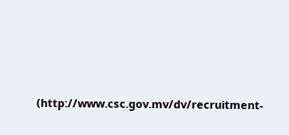(http://www.csc.gov.mv/dv/recruitment-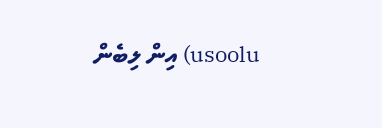usoolu) އިން ލިބެން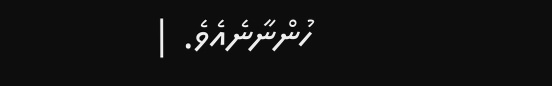ހުންނާނެއެވެ. |